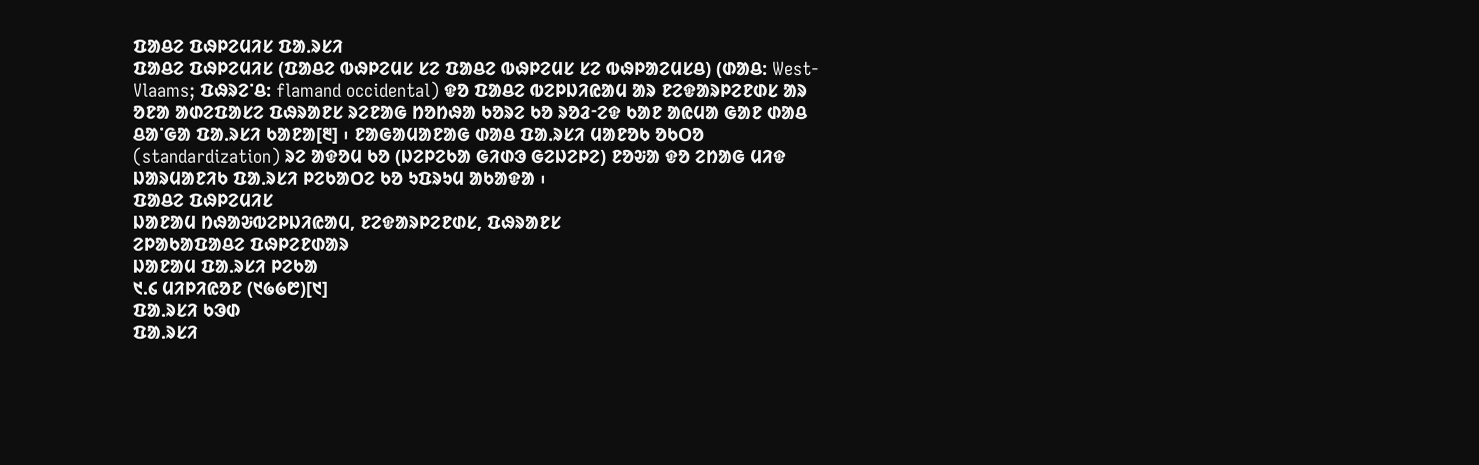ᱯᱟᱪᱮ ᱯᱷᱞᱮᱢᱤᱥ ᱯᱟᱹᱨᱥᱤ
ᱯᱟᱪᱮ ᱯᱷᱞᱮᱢᱤᱥ (ᱯᱟᱪᱮ ᱵᱷᱞᱮᱢᱥ ᱥᱮ ᱯᱟᱪᱮ ᱵᱷᱞᱮᱢᱥ ᱥᱮ ᱵᱷᱞᱟᱮᱢᱥᱪ) (ᱰᱟᱪ: West-Vlaams; ᱯᱷᱨᱮᱸᱪ: flamand occidental) ᱫᱚ ᱯᱟᱪᱮ ᱵᱮᱞᱡᱤᱭᱟᱢ ᱟᱨ ᱱᱮᱫᱟᱨᱞᱮᱱᱰᱥ ᱟᱨ ᱚᱱᱟ ᱟᱰᱮᱯᱟᱥᱮ ᱯᱷᱨᱟᱱᱥ ᱨᱮᱱᱟᱜ ᱴᱚᱴᱷᱟ ᱠᱚᱨᱮ ᱠᱚ ᱨᱚᱲᱼᱮᱫ ᱠᱟᱱ ᱟᱭᱢᱟ ᱜᱟᱱ ᱰᱟᱪ ᱪᱟᱸᱜᱟ ᱯᱟᱹᱨᱥᱤ ᱠᱟᱱᱟ[᱓] ᱾ ᱱᱟᱜᱟᱢᱟᱱᱟᱜ ᱰᱟᱪ ᱯᱟᱹᱨᱥᱤ ᱢᱟᱱᱚᱠ ᱚᱠᱛᱚ (standardization) ᱨᱮ ᱟᱫᱚᱢ ᱠᱚ (ᱡᱮᱞᱮᱠᱟ ᱜᱤᱰᱳ ᱜᱮᱡᱮᱞᱮ) ᱱᱚᱶᱟ ᱫᱚ ᱮᱴᱟᱜ ᱢᱤᱫ ᱡᱟᱨᱢᱟᱱᱤᱠ ᱯᱟᱹᱨᱥᱤ ᱞᱮᱠᱟᱛᱮ ᱠᱚ ᱩᱯᱨᱩᱢ ᱟᱠᱟᱫᱟ ᱾
ᱯᱟᱪᱮ ᱯᱷᱞᱮᱢᱤᱥ
ᱡᱟᱱᱟᱢ ᱴᱷᱟᱶᱵᱮᱞᱡᱤᱭᱟᱢ, ᱱᱮᱫᱟᱨᱞᱮᱱᱰᱥ, ᱯᱷᱨᱟᱱᱥ
ᱮᱞᱟᱠᱟᱯᱟᱪᱮ ᱯᱷᱞᱮᱱᱰᱟᱨ
ᱡᱟᱱᱟᱢ ᱯᱟᱹᱨᱥᱤ ᱞᱮᱠᱟ
᱑.᱔ ᱢᱤᱞᱤᱭᱚᱱ (᱑᱙᱙᱘)[᱑]
ᱯᱟᱹᱨᱥᱤ ᱠᱳᱰ
ᱯᱟᱹᱨᱥᱤ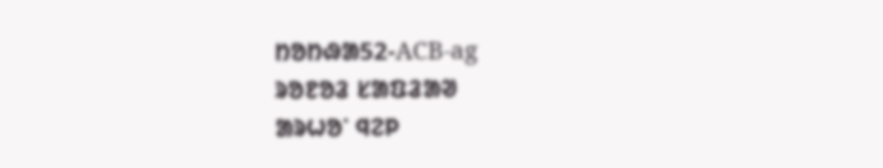ᱴᱚᱴᱷᱟ52-ACB-ag
ᱨᱚᱱᱚᱲ ᱥᱟᱯᱲᱟᱣ
ᱟᱨᱦᱚᱸ ᱧᱮᱞ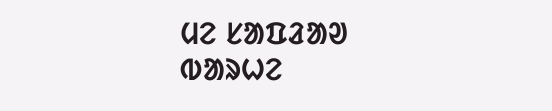ᱢᱮ ᱥᱟᱯᱲᱟᱣ
ᱵᱟᱨᱦᱮ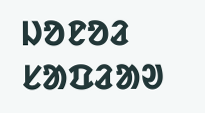ᱡᱚᱱᱚᱲ ᱥᱟᱯᱲᱟᱣ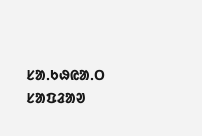ᱥᱟᱹᱠᱷᱭᱟᱹᱛ ᱥᱟᱯᱲᱟᱣ